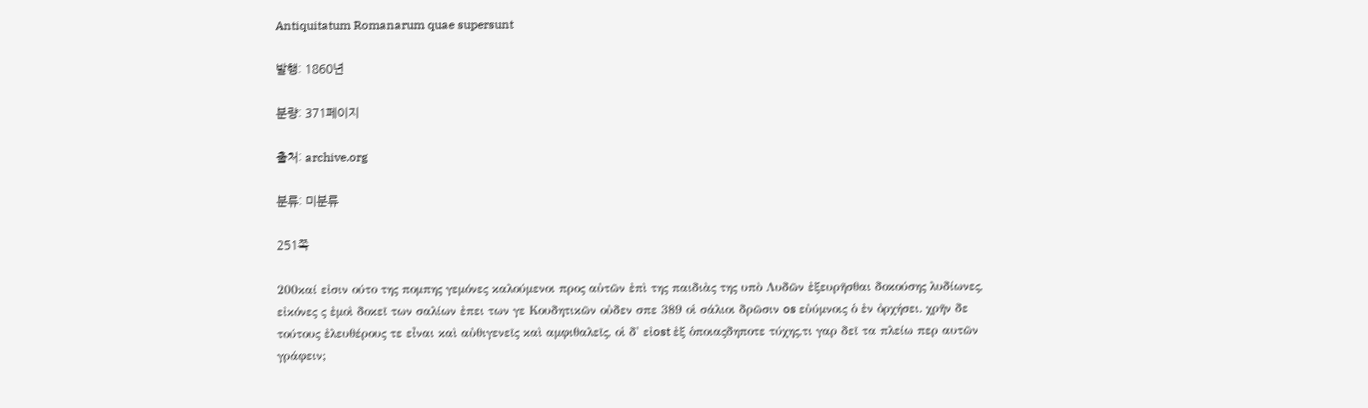Antiquitatum Romanarum quae supersunt

발행: 1860년

분량: 371페이지

출처: archive.org

분류: 미분류

251쪽

200καί εἰσιν ούτο της πομπης γεμόνες καλούμενοι προς αὐτῶν ἐπὶ της παιδιὰς της υπὸ Λυδῶν ἐξευρῆσθαι δοκούσης λυδίωνες, εἰκόνες ς ἐμοὶ δοκεῖ των σαλίων ἐπει των γε Κουδητικῶν οὐδεν σπε 389 οἱ σάλιοι δρῶσιν os εὐύμνοις ὁ ἐν ὀρχήσει. χρῆν δε τούτους ἐλευθέρους τε εἶναι καὶ αὐθιγενεῖς καὶ αμφιθαλεῖς, οἱ δ' εἰost ἐξ ὁποιαςδηποτε τύχης,τι γαρ δεῖ τα πλείω περ αυτῶν γράφειν;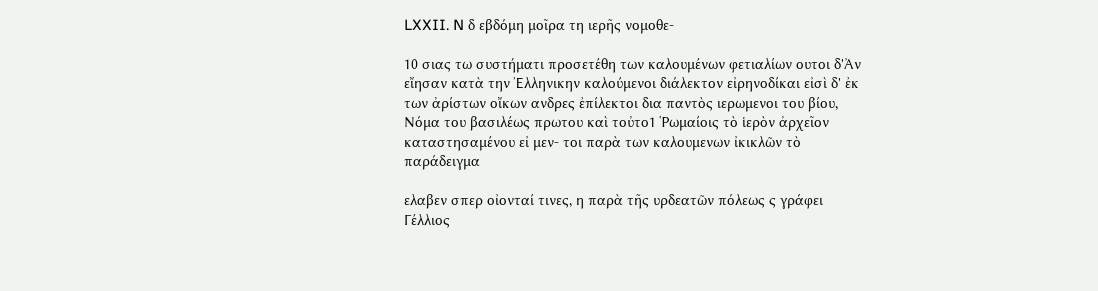LXXII. N δ εβδόμη μοῖρα τη ιερῆς νομοθε-

10 σιας τω συστήματι προσετέθη των καλουμένων φετιαλίων ουτοι δ'Ἀν εἴησαν κατὰ την Ἐλληνικην καλούμενοι διάλεκτον εἰρηνοδίκαι εἰσὶ δ' ἐκ των ἀρίστων οἴκων ανδρες ἐπίλεκτοι δια παντὸς ιερωμενοι του βίου, Νόμα του βασιλέως πρωτου καὶ τοὐτο1 Ῥωμαίοις τὸ ἱερὸν ἀρχεῖον καταστησαμένου εἰ μεν- τοι παρὰ των καλουμενων ἰκικλῶν τὸ παράδειγμα

ελαβεν σπερ οἰονταί τινες, η παρὰ τῆς υρδεατῶν πόλεως ς γράφει Γέλλιος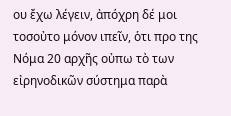ου ἔχω λέγειν, ἀπόχρη δέ μοι τοσοὐτο μόνον ιπεῖν, ὁτι προ της Νόμα 20 αρχῆς οὐπω τὸ των εἰρηνοδικῶν σύστημα παρὰ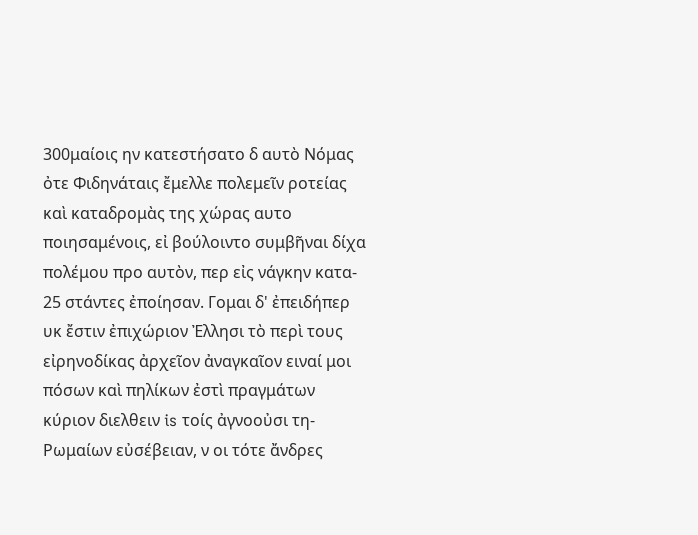300μαίοις ην κατεστήσατο δ αυτὸ Νόμας ὀτε Φιδηνάταις ἔμελλε πολεμεῖν ροτείας καὶ καταδρομὰς της χώρας αυτο ποιησαμένοις, εἰ βούλοιντο συμβῆναι δίχα πολέμου προ αυτὸν, περ εἰς νάγκην κατα- 25 στάντες ἐποίησαν. Γομαι δ' ἐπειδήπερ υκ ἔστιν ἐπιχώριον Ἐλλησι τὸ περὶ τους εἰρηνοδίκας ἀρχεῖον ἀναγκαῖον ειναί μοι πόσων καὶ πηλίκων ἐστὶ πραγμάτων κύριον διελθειν is τοίς ἀγνοοὐσι τη- Ρωμαίων εὐσέβειαν, ν οι τότε ἄνδρες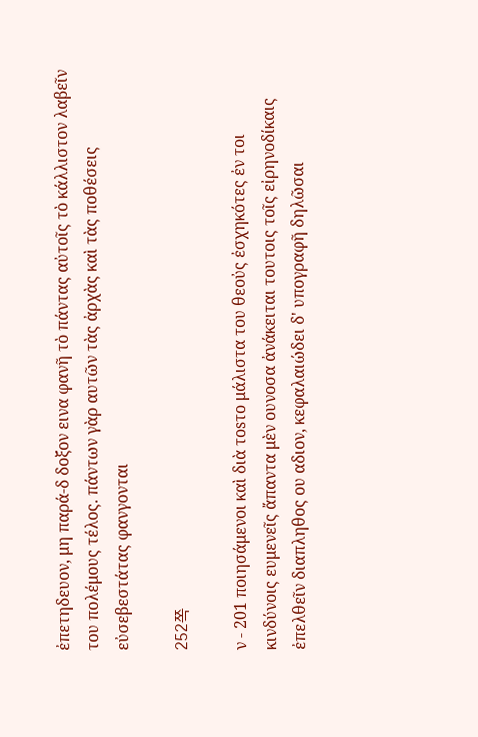ἐπετηδευον, μη παρά-δ δοξον εινα φανῆ τὸ πάντας αὐτοῖς τὸ κάλλιστον λαβεῖν του πολέμους τέλος. πάντων γὰρ αυτῶν τὰς ἀρχὰς καὶ τὰς ποθέσεις εὐσεβεστάτας φανγονται

252쪽

ν - 201 ποιησάμενοι καὶ διὰ τοsτο μάλιστα του θεοὐς ἐσχηκότες ἐν τοι κινδύνοις ευμενεῖς ἄπαντα μὲν ουνοσα ἀνάκειται τουτοις τοῖς εἰρηνοδίκαις ἐπελθεῖν διαπληθος ου αδιον, κεφαλαιώδει δ' υπογραφῆ δηλῶσαι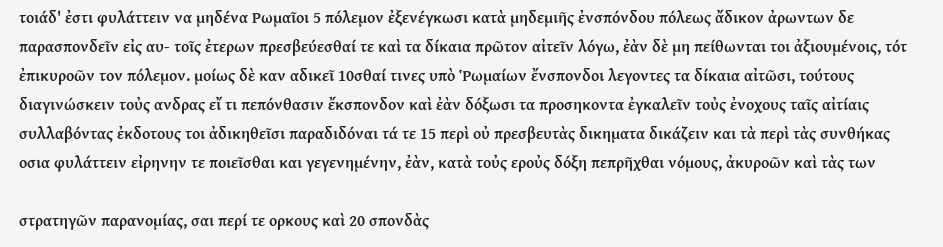τοιάδ' ἐστι φυλάττειν να μηδένα Ρωμαῖοι 5 πόλεμον ἐξενέγκωσι κατὰ μηδεμιῆς ἐνσπόνδου πόλεως ἄδικον ἀρωντων δε παρασπονδεῖν εἰς αυ- τοῖς ἐτερων πρεσβεύεσθαί τε καὶ τα δίκαια πρῶτον αἰτεῖν λόγω, ἐὰν δὲ μη πείθωνται τοι ἀξιουμένοις, τότ ἐπικυροῶν τον πόλεμον. μοίως δὲ καν αδικεῖ 10σθαί τινες υπὸ Ῥωμαίων ἔνσπονδοι λεγοντες τα δίκαια αἰτῶσι, τούτους διαγινώσκειν τοὐς ανδρας εἴ τι πεπόνθασιν ἔκσπονδον καὶ ἐὰν δόξωσι τα προσηκοντα ἐγκαλεῖν τοὐς ἐνοχους ταῖς αἰτίαις συλλαβόντας ἐκδοτους τοι ἀδικηθεῖσι παραδιδόναι τά τε 15 περὶ οὐ πρεσβευτὰς δικηματα δικάζειν και τὰ περὶ τὰς συνθήκας οσια φυλάττειν εἰρηνην τε ποιεῖσθαι και γεγενημένην, ἐὰν, κατὰ τοὐς εροὐς δόξη πεπρῆχθαι νόμους, ἀκυροῶν καὶ τὰς των

στρατηγῶν παρανομίας, σαι περί τε ορκους καὶ 20 σπονδὰς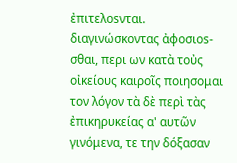ἐπιτελοsνται. διαγινώσκοντας ἀφοσιοs- σθαι, περι ων κατὰ τοὐς οἰκείους καιροῖς ποιησομαι τον λόγον τὰ δὲ περὶ τὰς ἐπικηρυκείας α' αυτῶν γινόμενα, τε την δόξασαν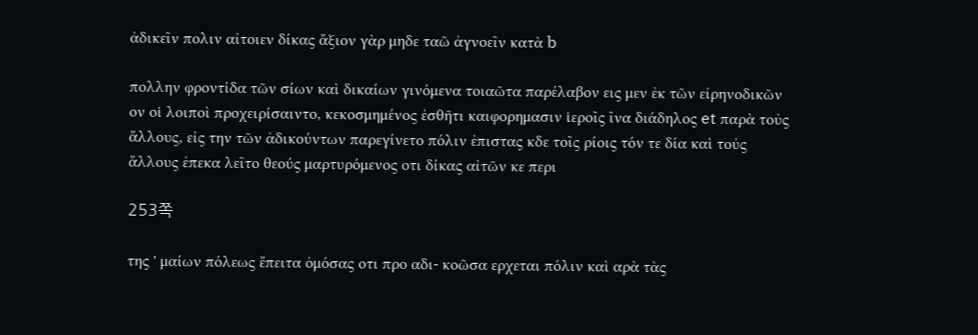ἀδικεῖν πολιν αἰτοιεν δίκας ἄξιον γὰρ μηδε ταῶ ἀγνοεῖν κατὰ b

πολλην φροντίδα τῶν σίων καὶ δικαίων γινόμενα τοιαῶτα παρέλαβον εις μεν ἐκ τῶν εἰρηνοδικῶν ον οἱ λοιποὶ προχειρίσαιντο, κεκοσμημένος ἐσθῆτι καιφορημασιν ἱεροῖς ῖνα διάδηλος et παρὰ τοὐς ἄλλους, εἰς την τῶν ἀδικούντων παρεγίνετο πόλιν ἐπιστας κδε τοῖς ρίοις τόν τε δία καὶ τοὐς ἄλλους ἐπεκα λεῖτο θεούς μαρτυρόμενος οτι δίκας αἰτῶν κε περι

253쪽

της ' μαίων πόλεως ἔπειτα ὀμόσας οτι προ αδι- κοῶσα ερχεται πόλιν καὶ αρὰ τὰς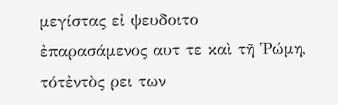μεγίστας εἰ ψευδοιτο ἐπαρασάμενος αυτ τε καὶ τῆ Ῥώμη, τότἐντὸς ρει των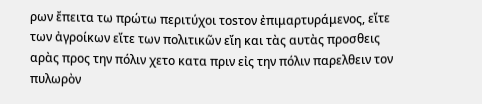ρων ἔπειτα τω πρώτω περιτύχοι τοsτον ἐπιμαρτυράμενος, εἴτε των ἀγροίκων εἴτε των πολιτικῶν εἴη και τὰς αυτὰς προσθεις αρὰς προς την πόλιν χετο κατα πριν εἰς την πόλιν παρελθειν τον πυλωρὸν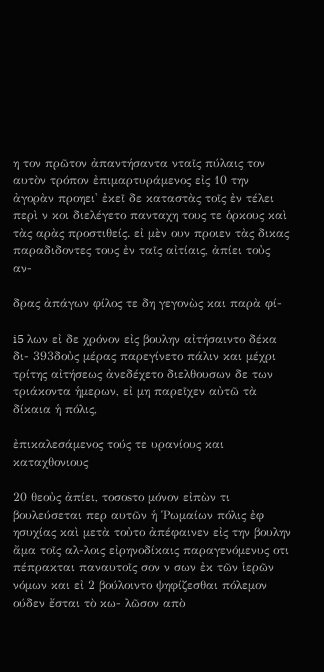η τον πρῶτον ἀπαντήσαντα νταῖς πύλαις τον αυτὸν τρόπον ἐπιμαρτυράμενος εἰς 10 την ἀγορὰν προηει' ἐκεῖ δε καταστὰς τοῖς ἐν τέλει περὶ ν κοι διελέγετο πανταχη τους τε ὁρκους καὶ τὰς αρὰς προστιθείς. εἰ μὲν ουν προιεν τὰς δικας παραδιδοντες τους ἐν ταῖς αἰτίαις, ἀπίει τοὐς αν-

δρας ἀπάγων φίλος τε δη γεγονὼς και παρὰ φί-

i5 λων εἰ δε χρόνον εἰς βουλην αἰτήσαιντο δέκα δι- 393δοὐς μέρας παρεγίνετο πάλιν και μέχρι τρίτης αἰτήσεως ἀνεδέχετο διελθουσων δε των τριάκοντα ἡμερων, εἰ μη παρεῖχεν αὐτῶ τὰ δίκαια ἡ πόλις,

ἐπικαλεσάμενος τούς τε υρανίους και καταχθονιους

20 θεοὐς ἀπίει, τοσοsτο μόνον εἰπὼν τι βουλεύσεται περ αυτῶν ἡ Ῥωμαίων πόλις ἐφ ησυχίας καὶ μετὰ τοὐτο ἀπέφαινεν εἰς την βουλην ἄμα τοῖς αλ-λοις εἰρηνοδίκαις παραγενόμενυς οτι πέπρακται παναυτοῖς σον ν σων ἐκ τῶν ἱερῶν νόμων και εἰ 2 βούλοιντο ψηφίζεσθαι πόλεμον ούδεν ἔσται τὸ κω- λῶσον απὸ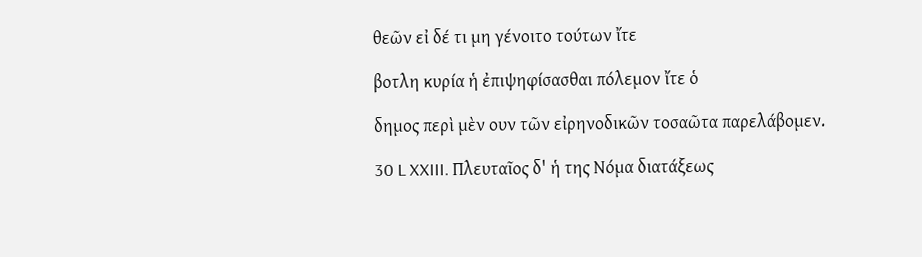θεῶν εἰ δέ τι μη γένοιτο τούτων ἴτε

βοτλη κυρία ἡ ἐπιψηφίσασθαι πόλεμον ἴτε ὁ

δημος περὶ μὲν ουν τῶν εἰρηνοδικῶν τοσαῶτα παρελάβομεν.

30 L XXIII. Πλευταῖος δ' ἡ της Νόμα διατάξεως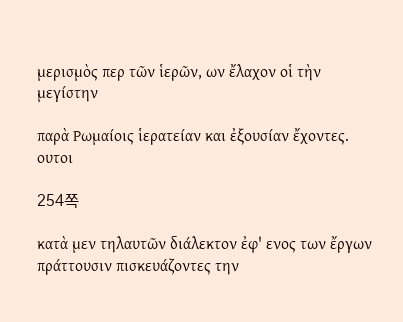μερισμὸς περ τῶν ἱερῶν, ων ἔλαχον οἱ τὴν μεγίστην

παρὰ Ρωμαίοις ἱερατείαν και ἐξουσίαν ἔχοντες. ουτοι

254쪽

κατὰ μεν τηλαυτῶν διάλεκτον ἐφ' ενος των ἔργων πράττουσιν πισκευάζοντες την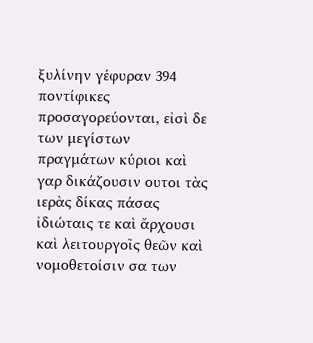ξυλίνην γέφυραν 394 ποντίφικες προσαγορεύονται, εἰσὶ δε των μεγίστων πραγμάτων κύριοι καὶ γαρ δικάζουσιν ουτοι τὰς ιερὰς δίκας πάσας ἰδιώταις τε καὶ ἄρχουσι καὶ λειτουργοῖς θεῶν καὶ νομοθετοίσιν σα των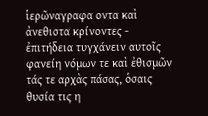ἱερῶναγραφα οντα καὶ ἀνεθιστα κρίνοντες - ἐπιτήδεια τυγχάνειν αυτοῖς φανείη νόμων τε καὶ ἐθισμῶν τάς τε αρχὰς πάσας, ὁσαις θυσία τις η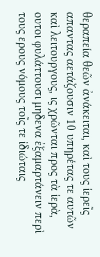θεραπεία θεῶν ἀνάκειται, καὶ τους ἱερεῖς απαντας αετάζουσιν 10 υπηρέτας τε αυτῶν καὶ λειτουργους, ις χρῶνται προς τὰ ἱερὰ, ουτοι φυλάττουσι μηδενα ἐξαμαρτάνειν περὶ τους ερους νόμους τοῖς τε ἰδιώταις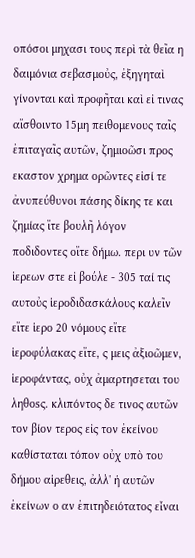οπόσοι μηχασι τους περὶ τὰ θεῖα η δαιμόνια σεβασμοὐς, ἐξηγηταὶ γίνονται καὶ προφῆται καὶ εἰ τινας αἴσθοιντο 15μη πειθομενους ταῖς ἐπιταγαῖς αυτῶν, ζημιοῶσι προς εκαστον χρημα ορῶντες εἰσί τε ἀνυπεύθυνοι πάσης δίκης τε και ζημίας ἴτε βουλῆ λόγον ποδιδοντες οἴτε δήμω. περι υν τῶν ἱερεων στε εἰ βούλε - 305 ταί τις αυτοὐς ἱεροδιδασκάλους καλεῖν εἴτε ἱερο 20 νόμους εἴτε ἱεροφύλακας εἴτε, ς μεις ἀξιοῶμεν, ἱεροφάντας, οὐχ ἀμαρτησεται του ληθosς. κλιπόντος δε τινος αυτῶν τον βίον τερος εἰς τον ἐκείνου καθίσταται τόπον οὐχ υπὸ του δήμου αἱρεθεις, ἀλλ' ἡ αυτῶν ἐκείνων ο αν ἐπιτηδειότατος εἶναι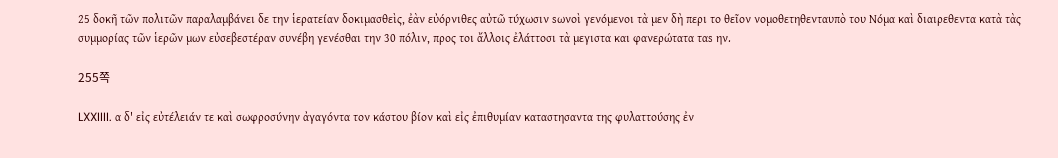25 δοκῆ τῶν πολιτῶν παραλαμβάνει δε την ἱερατείαν δοκιμασθεὶς, ἐὰν εὐόρνιθες αὐτῶ τύχωσιν sωνοὶ γενόμενοι τὰ μεν δὴ περι το θεῖον νομοθετηθενταυπὸ του Νόμα καὶ διαιρεθεντα κατὰ τὰς συμμορίας τῶν ἱερῶν μων εὐσεβεστέραν συνέβη γενέσθαι την 30 πόλιν, προς τοι ἄλλοις ἐλάττοσι τὰ μεγιστα και φανερώτατα ταs ην.

255쪽

LXXIIII. α δ' εἰς εὐτέλειάν τε καὶ σωφροσύνην ἀγαγόντα τον κάστου βίον καὶ εἰς ἐπιθυμίαν καταστησαντα της φυλαττούσης ἐν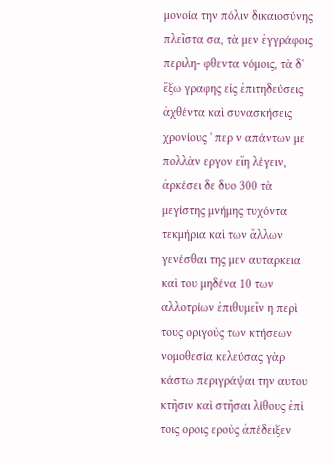μονοία την πόλιν δικαιοσύνης πλεῖστα σα, τὰ μεν ἐγγράφοις περιλη- φθεντα νόμοις, τὰ δ' ἔξω γραφης εἰς ἐπιτηδεύσεις ἀχθέντα καὶ συνασκήσεις χρονίους ' περ ν απάντων με πολλὰν εργον εἴη λέγειν, ἀρκέσει δε δυο 300 τὰ μεγίστης μνήμης τυχόντα τεκμήρια καὶ των ἄλλων γενέσθαι της μεν αυταρκεια καὶ του μηδένα 10 των αλλοτρίων ἐπιθυμεῖν η περὶ τους οριγοὐς των κτήσεων νομοθεσία κελεύσας γὰρ κάστω περιγράψαι την αυτου κτῆσιν καὶ στῆσαι λίθους ἐπὶ τοις οροις εροὐς ἀπέδειξεν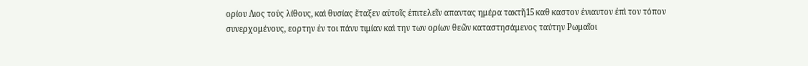ορίου Λιος τοὐς λίθους, καὶ θυσίας ἔταξεν αὐτοῖς ἐπιτελεῖν απαντας ημέρα τακτῆ15 καθ καστον ἐνιαυτον ἐπὶ τον τόπον συνερχομένους, εορτην ἐν τοι πάνυ τιμίαν καὶ την των ορίων θεῶν καταστησάμενος ταύτην Pωμαῖοι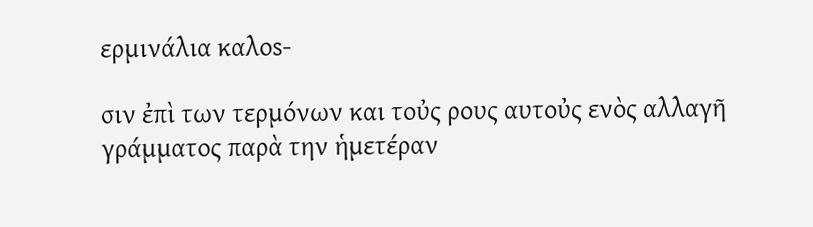ερμινάλια καλοs-

σιν ἐπὶ των τερμόνων και τοὐς ρους αυτοὐς ενὸς αλλαγῆ γράμματος παρὰ την ἡμετέραν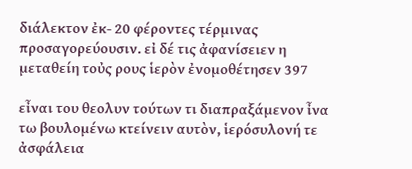διάλεκτον ἐκ- 20 φέροντες τέρμινας προσαγορεύουσιν. εἰ δέ τις ἀφανίσειεν η μεταθείη τοὐς ρους ἱερὸν ἐνομοθέτησεν 397

εἶναι του θεολυν τούτων τι διαπραξάμενον ἶνα τω βουλομένω κτείνειν αυτὸν, ἱερόσυλονή τε ἀσφάλεια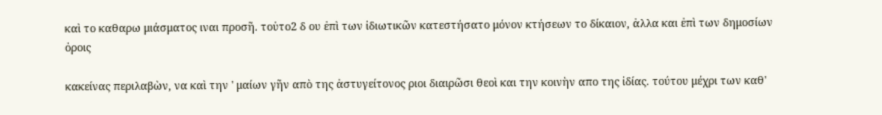καὶ το καθαρω μιάσματος ιναι προσῆ. τοὐτο2 δ ου ἐπὶ των ἰδιωτικῶν κατεστήσατο μόνον κτήσεων το δίκαιον, ἀλλα και ἐπὶ των δημοσίων ὀροις

κακείνας περιλαβὼν, να καὶ την ' μαίων γῆν απὸ της ἀστυγείτονος ριοι διαιρῶσι θεοὶ και την κοινὴν απο της ἰδίας. τούτου μέχρι των καθ'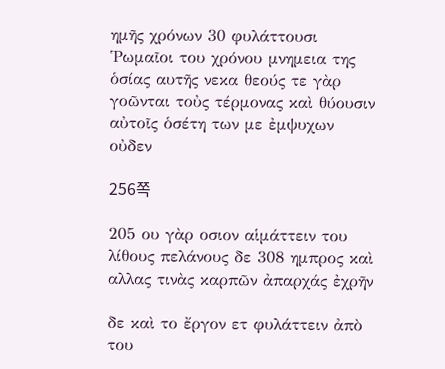ημῆς χρόνων 30 φυλάττουσι Ῥωμαῖοι του χρόνου μνημεια της ὁσίας αυτῆς νεκα θεούς τε γὰρ γοῶνται τοὐς τέρμονας καὶ θύουσιν αὐτοῖς ὁσέτη των με ἐμψυχων οὐδεν

256쪽

205 ου γὰρ οσιον αἱμάττειν του λίθους πελάνους δε 308 ημπρος καὶ αλλας τινὰς καρπῶν ἀπαρχάς ἐχρῆν

δε καὶ το ἔργον ετ φυλάττειν ἀπὸ του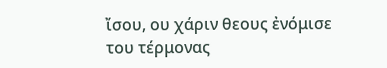ἴσου, ου χάριν θεους ἐνόμισε του τέρμονας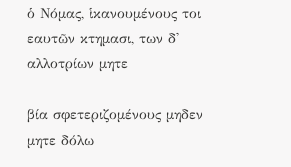ὁ Νόμας, ἱκανουμένους τοι εαυτῶν κτημασι, των δ' αλλοτρίων μητε

βία σφετεριζομένους μηδεν μητε δόλω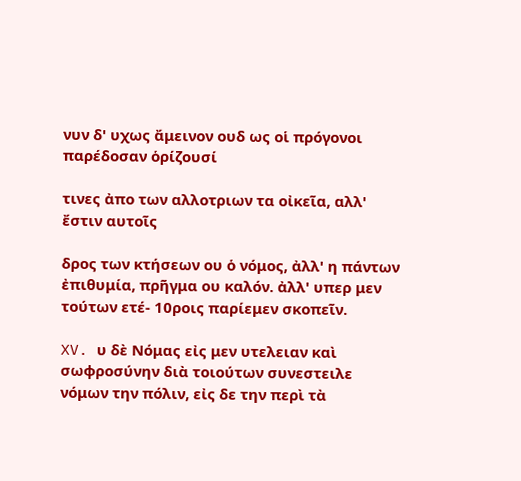νυν δ' υχως ἄμεινον ουδ ως οἱ πρόγονοι παρέδοσαν ὁρίζουσί

τινες ἀπο των αλλοτριων τα οἰκεῖα, αλλ' ἔστιν αυτοῖς

δρος των κτήσεων ου ὁ νόμος, ἀλλ' η πάντων ἐπιθυμία, πρῆγμα ου καλόν. ἀλλ' υπερ μεν τούτων ετέ- 10ροις παρίεμεν σκοπεῖν.

XV. υ δὲ Νόμας εἰς μεν υτελειαν καὶ σωφροσύνην διὰ τοιούτων συνεστειλε νόμων την πόλιν, εἰς δε την περὶ τὰ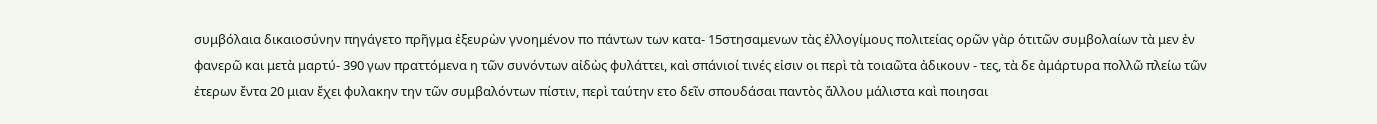συμβόλαια δικαιοσύνην πηγάγετο πρῆγμα ἐξευρὼν γνοημένον πο πάντων των κατα- 15στησαμενων τὰς ἐλλογίμους πολιτείας ορῶν γὰρ ὁτιτῶν συμβολαίων τὰ μεν ἐν φανερῶ και μετὰ μαρτύ- 390 γων πραττόμενα η τῶν συνόντων αἰδὼς φυλάττει, καὶ σπάνιοί τινές εἰσιν οι περὶ τὰ τοιαῶτα ἀδικουν - τες, τὰ δε ἀμάρτυρα πολλῶ πλείω τῶν ἐτερων ἔντα 20 μιαν ἔχει φυλακην την τῶν συμβαλόντων πίστιν, περὶ ταύτην ετο δεῖν σπουδάσαι παντὸς ἄλλου μάλιστα καὶ ποιησαι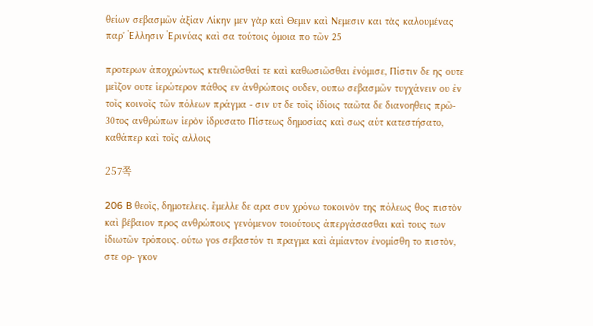θείων σεβασμῶν ἀξίαν Λίκην μεν γὰρ καὶ Θεμιν καὶ Νεμεσιν και τὰς καλουμένας παρ' Ἐλλησιν Ἐρινύας καὶ σα τούτοις ὁμοια πο τῶν 25

προτερων ἀποχρώντως κτεθειῶσθαί τε καὶ καθωσιῶσθαι ἐνόμισε, Πίστιν δε ης ουτε μεῖζον ουτε ἱερώτερον πάθος εν ἀνθρώποις ουδεν, ουπω σεβασμῶν τυγχάνειν ου ἐν τοῖς κοινοῖς τῶν πόλεων πράγμα - σιν υτ δε τοῖς ἰδίοις ταῶτα δε διανοηθεις πρῶ- 30τος ανθρώπων ἱερὸν ἱδρυσατο Πίστεως δημοσίας καὶ σως αὐτ κατεστήσατο, καθάπερ καὶ τοῖς αλλοις

257쪽

206 B θεοῖς, δημοτελεις. ἔμελλε δε αρα συν χρόνω τοκοινὸν της πόλεως θος πιστὸν καὶ βέβαιον προς ανθρώπους γενόμενον τοιούτους ἀπεργάσασθαι καὶ τους των ἰδιωτῶν τρόπους. ούτω γοs σεβαστόν τι πραγμα καὶ ἀμίαντον ἐνομίσθη το πιστὸν, στε ορ- γκον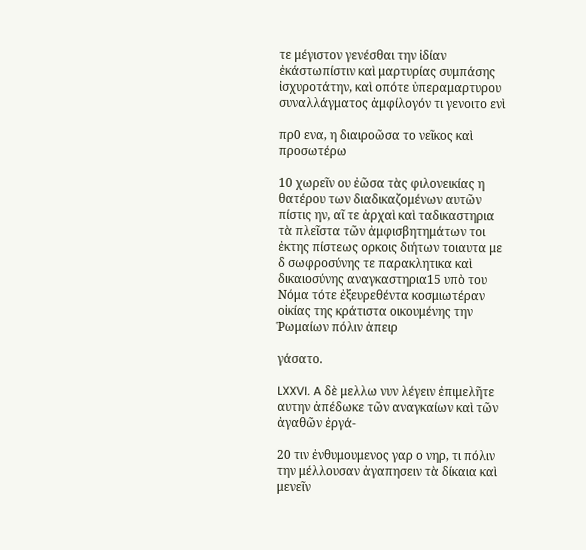τε μέγιστον γενέσθαι την ἰδίαν ἐκάστωπίστιν καὶ μαρτυρίας συμπάσης ἰσχυροτάτην, καὶ οπότε ὐπεραμαρτυρου συναλλάγματος ἀμφίλογόν τι γενοιτο ενὶ

πρ0 ενα, η διαιροῶσα το νεῖκος καὶ προσωτέρω

10 χωρεῖν ου ἐῶσα τὰς φιλονεικίας η θατέρου των διαδικαζομένων αυτῶν πίστις ην, αῖ τε ἀρχαὶ καὶ ταδικαστηρια τὰ πλεῖστα τῶν ἀμφισβητημάτων τοι ἐκτης πίστεως ορκοις διήτων τοιαυτα με δ σωφροσύνης τε παρακλητικα καὶ δικαιοσύνης αναγκαστηρια15 υπὸ του Νόμα τότε ἐξευρεθέντα κοσμιωτέραν οἰκίας της κράτιστα οικουμένης την Ῥωμαίων πόλιν ἀπειρ

γάσατο.

LXXVI. A δὲ μελλω νυν λέγειν ἐπιμελῆτε αυτην ἀπέδωκε τῶν αναγκαίων καὶ τῶν ἀγαθῶν ἐργά-

20 τιν ἐνθυμουμενος γαρ ο νηρ, τι πόλιν την μέλλουσαν ἀγαπησειν τὰ δίκαια καὶ μενεῖν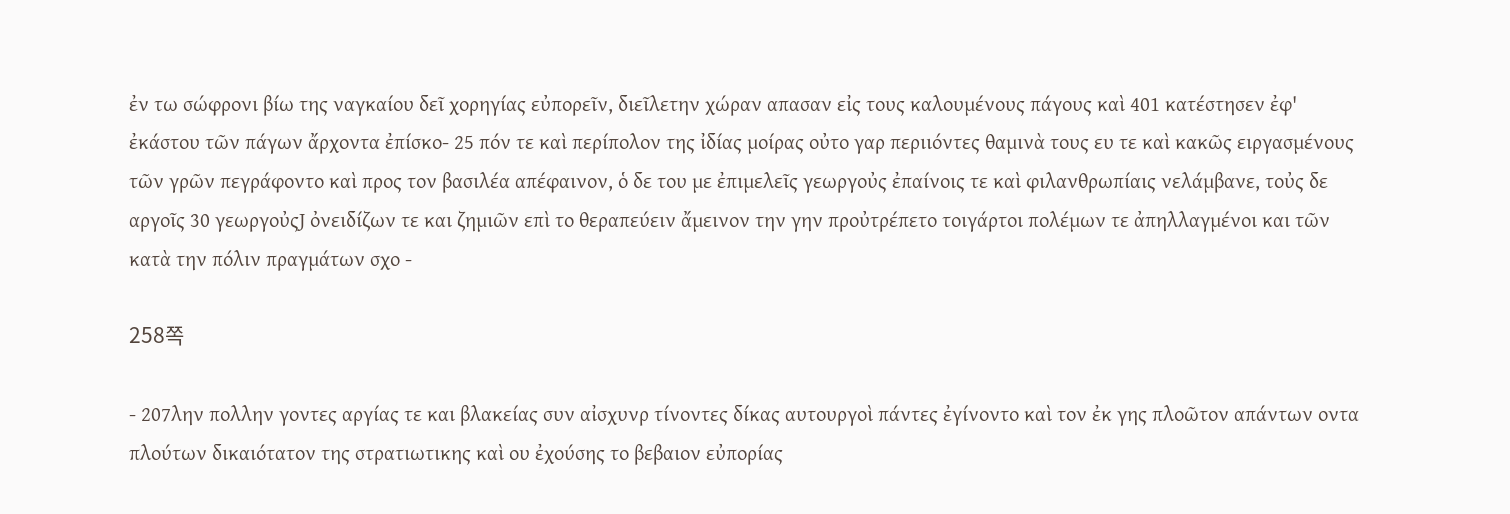ἐν τω σώφρονι βίω της ναγκαίου δεῖ χορηγίας εὐπορεῖν, διεῖλετην χώραν απασαν εἰς τους καλουμένους πάγους καὶ 401 κατέστησεν ἐφ' ἐκάστου τῶν πάγων ἄρχοντα ἐπίσκο- 25 πόν τε καὶ περίπολον της ἰδίας μοίρας οὐτο γαρ περιιόντες θαμινὰ τους ευ τε καὶ κακῶς ειργασμένους τῶν γρῶν πεγράφοντο καὶ προς τον βασιλέα απέφαινον, ὁ δε του με ἐπιμελεῖς γεωργοὐς ἐπαίνοις τε καὶ φιλανθρωπίαις νελάμβανε, τοὐς δε αργοῖς 30 γεωργοὐςJ ὀνειδίζων τε και ζημιῶν επὶ το θεραπεύειν ἄμεινον την γην προὐτρέπετο τοιγάρτοι πολέμων τε ἀπηλλαγμένοι και τῶν κατὰ την πόλιν πραγμάτων σχο -

258쪽

- 207λην πολλην γοντες αργίας τε και βλακείας συν αἰσχυνρ τίνοντες δίκας αυτουργοὶ πάντες ἐγίνοντο καὶ τον ἐκ γης πλοῶτον απάντων οντα πλούτων δικαιότατον της στρατιωτικης καὶ ου ἐχούσης το βεβαιον εὐπορίας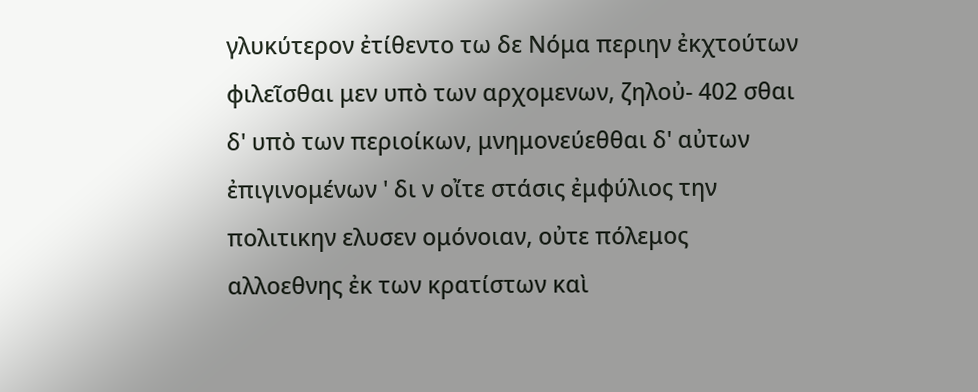γλυκύτερον ἐτίθεντο τω δε Νόμα περιην ἐκχτούτων φιλεῖσθαι μεν υπὸ των αρχομενων, ζηλοὐ- 402 σθαι δ' υπὸ των περιοίκων, μνημονεύεθθαι δ' αὐτων ἐπιγινομένων ' δι ν οἴτε στάσις ἐμφύλιος την πολιτικην ελυσεν ομόνοιαν, οὐτε πόλεμος αλλοεθνης ἐκ των κρατίστων καὶ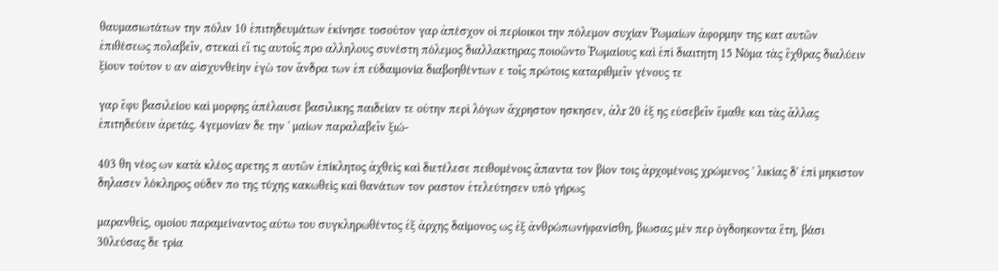θαυμασιωτάτων την πόλιν 10 ἐπιτηδευμάτων ἐκίνησε τοσοὐτον γαρ ἀπέσχον οἱ περίοικοι την πόλεμον συχίαν Ῥωμαίων ἀφορμην της κατ αυτῶν ἐπιθέσεως πολαβεῖν, στεκαὶ εἴ τις αυτοῖς προ αλληλους συνέστη πόλεμος διαλλακτηρας ποιοῶντο Ῥωμαίους καὶ ἐπὶ διαιτητη 15 Νόμα τὰς ἔχθρας διαλύειν ξίουν τοὐτον υ αν αἰσχυνθείην ἐγὼ τον ἄνδρα των ἐπ εὐδαιμονία διαβοηθέντων ε τοῖς πρώτοις καταριθμεῖν γένους τε

γαρ ἔφυ βασιλείου καὶ μορφης ἀπέλαυσε βασιλικης παιδείαν τε οὐτην περὶ λόγων ἄχρηστον ησκησεν, ἀλr 20 ἐξ ης εὐσεβεῖν ἔμαθε και τὰς ἄλλας ἐπιτηδεύειν ἀρετάς. 4γεμονίαν δε την ' μαίων παραλαβεῖν ξιώ-

403 θη νέος ων κατὰ κλέος αρετης π αυτῶν ἐπίκλητος ἀχθεὶς καὶ διετέλεσε πειθομένοις ἄπαντα τον βίον τοις ἀρχομένοις χρώμενος ' λικίας δ' ἐπὶ μηκιστον δηλασεν λόκληρος οὐδεν πο της τύχης κακωθεὶς καὶ θανάτων τον ραστον ἐτελεύτησεν υπὸ γήρως

μαρανθεὶς, ομοίου παραμείναντος αὐτω του συγκληρωθέντος ἐξ ἀρχης δαίμονος ως ἐξ ἀνθρώπωνήφανίσθη, βιωσας μὲν περ ὀγδοηκοντα ἔτη, βάσι 30λεύσας δε τρία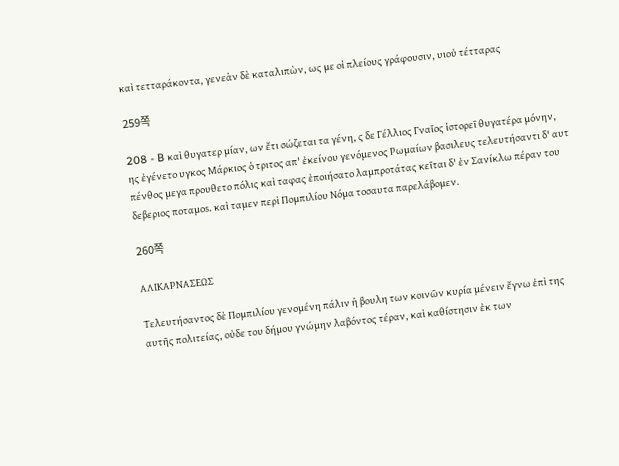καὶ τετταράκοντα, γενεὰν δὲ καταλιπὼν, ως με οἱ πλείους γράφουσιν, υιοὐ τέτταρας

259쪽

208 - B καὶ θυγατερ μίαν, ων ἔτι σώζεται τα γένη, ς δε Γέλλιος Γναῖος ἱστορεῖ θυγατέρα μόνην, ης ἐγένετο υγκος Μάρκιος ὁ τριτος απ' ἐκείνου γενόμενος Ρωμαίων βασιλευς τελευτήσαντι δ' αυτ πένθος μεγα προυθετο πόλις καὶ ταφας ἐποιήσατο λαμπροτάτας κεῖται δ' ἐν Σανίκλω πέραν του δεβεριος ποταμοs. καὶ ταμεν περὶ Πομπιλίου Νόμα τοσαυτα παρελάβομεν.

260쪽

AΛΙΚΑΡΝΑΣΕΩΣ

Τελευτήσαντος δὲ Πομπιλίου γενομένη πάλιν ἡ βουλη των κοινῶν κυρία μένειν ἔγνω ἐπὶ της αυτῆς πολιτείας, οὐδε του δήμου γνώμην λαβόντος τέραν, καὶ καθίστησιν ἐκ των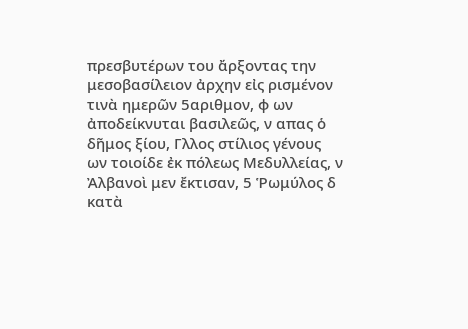πρεσβυτέρων του ἄρξοντας την μεσοβασίλειον ἀρχην εἰς ρισμένον τινὰ ημερῶν 5αριθμον, φ ων ἀποδείκνυται βασιλεῶς, ν απας ὁ δῆμος ξίου, Γλλος στίλιος γένους ων τοιοίδε ἐκ πόλεως Μεδυλλείας, ν Ἀλβανοὶ μεν ἔκτισαν, 5 Ῥωμύλος δ κατὰ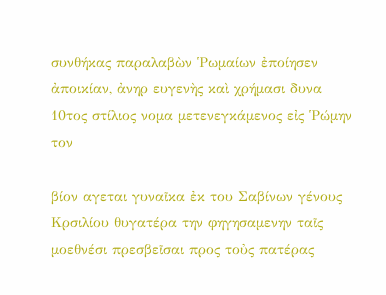συνθήκας παραλαβὼν Ῥωμαίων ἐποίησεν ἀποικίαν, ἀνηρ ευγενὴς καὶ χρήμασι δυνα 10τος στίλιος νομα μετενεγκάμενος εἰς Ῥώμην τον

βίον αγεται γυναῖκα ἐκ του Σαβίνων γένους Κρσιλίου θυγατέρα την φηγησαμενην ταῖς μοεθνέσι πρεσβεῖσαι προς τοὐς πατέρας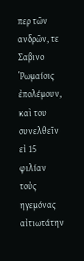περ τῶν ανδρῶν, τε Σαβινο Ῥωμαίοις ἐπολέμουν, καὶ του συνελθεῖν εἰ 15 φιλίαν τοὐς ηγεμόνας αἰτιωτάτην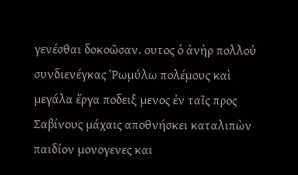γενέσθαι δοκοῶσαν. ουτος ὁ ἀνὴρ πολλοὐ συνδιενέγκας Ῥωμύλω πολέμους καὶ μεγάλα ἔργα ποδειξ μενος ἐν ταῖς προς Σαβίνους μάχαις αποθνήσκει καταλιπὼν παιδίον μονογενες και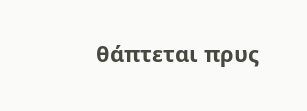θάπτεται πρυς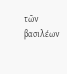τῶν βασιλέων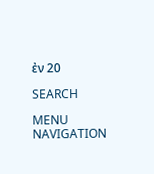ἐν 20

SEARCH

MENU NAVIGATION